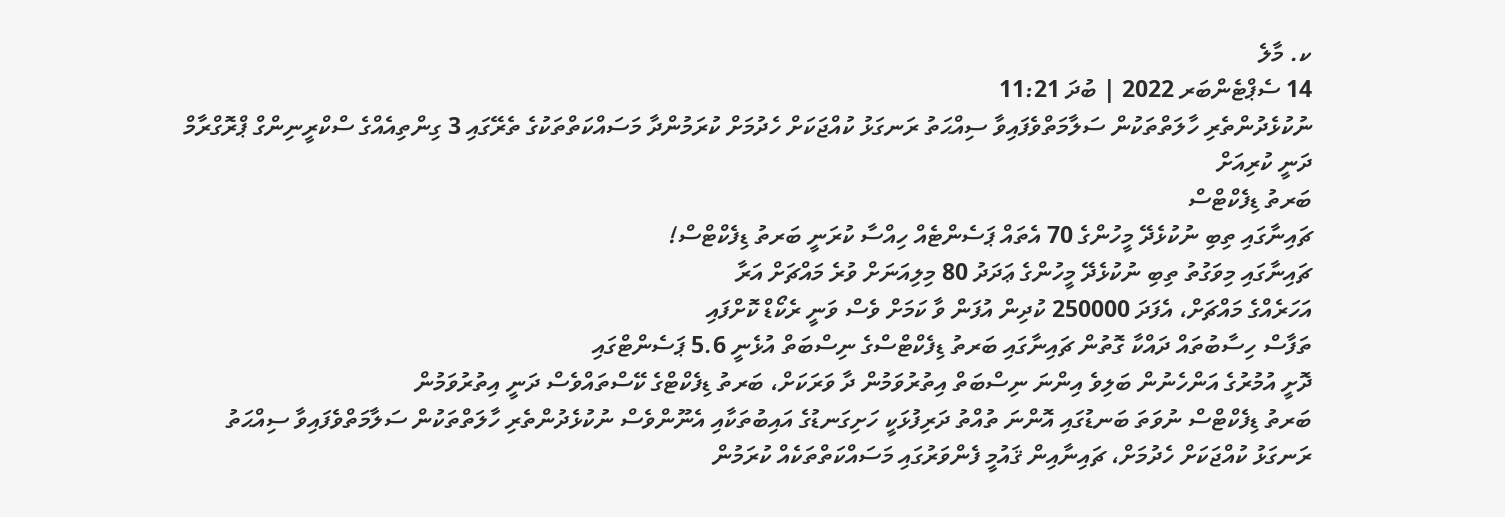ކ. މާލެ
14 ސެޕްޓެންބަރ 2022 | ބުދަ 11:21
ނުކުޅެދުންތެރި ހާލަތްތަކުން ސަލާމަތްވެފައިވާ ސިއްޙަތު ރަނގަޅު ކުއްޖަކަށް ހެދުމަށް ކުރަމުންދާ މަސައްކަތްތަކުގެ ތެރޭގައި 3 ގިންތިއެއްގެ ސްކްރީނިންގް ޕްރޮގްރާމް ދަނީ ކުރިއަށް
ބަރތު ޑިފެކްޓްސް
ޗައިނާގައި ތިބި ނުކުޅެދޭ މީހުންގެ 70 އެތައް ޕަސެންޓެއް ހިއްސާ ކުރަނީ ބަރތު ޑިފެކްޓްސް!
ޗައިނާގައި މިވަގުތު ތިބި ނުކުޅެދޭ މީހުންގެ ޢަދަދު 80 މިލިއަނަށް ވުރެ މައްޗަށް އަރާ
އަހަރެއްގެ މައްޗަށް، އެފަދަ 250000 ކުދިން އުފަން ވާ ކަމަށް ވެސް ވަނީ ރެކޯޑް ކޮށްފައި
ތަފާސް ހިސާބުތައް ދައްކާ ގޮތުން ޗައިނާގައި ބަރތު ޑިފެކްޓްސްގެ ނިސްބަތް އުޅެނީ 5.6 ޕަސެންޓްގައި
ދޮށީ އުމުރުގެ އަންހެނުން ބަލިވެ އިންނަ ނިސްބަތް އިތުރުވަމުން ދާ ވަރަކަށް، ބަރތު ޑިފެކްޓްގެ ކޭސްތައްވެސް ދަނީ އިތުރުވަމުން
ބަރތު ޑިފެކްޓްސް ނުވަތަ ބަނޑުގައި އޮންނަ ތުއްތު ދަރިފުޅަކީ ހަށިގަނޑުގެ އައިބުތަކާއި އެނޫންވެސް ނުކުޅެދުންތެރި ހާލަތްތަކުން ސަލާމަތްވެފައިވާ ސިއްޙަތު ރަނގަޅު ކުއްޖަކަށް ހެދުމަށް، ޗައިނާއިން ޤައުމީ ފެންވަރުގައި މަސައްކަތްތަކެއް ކުރަމުން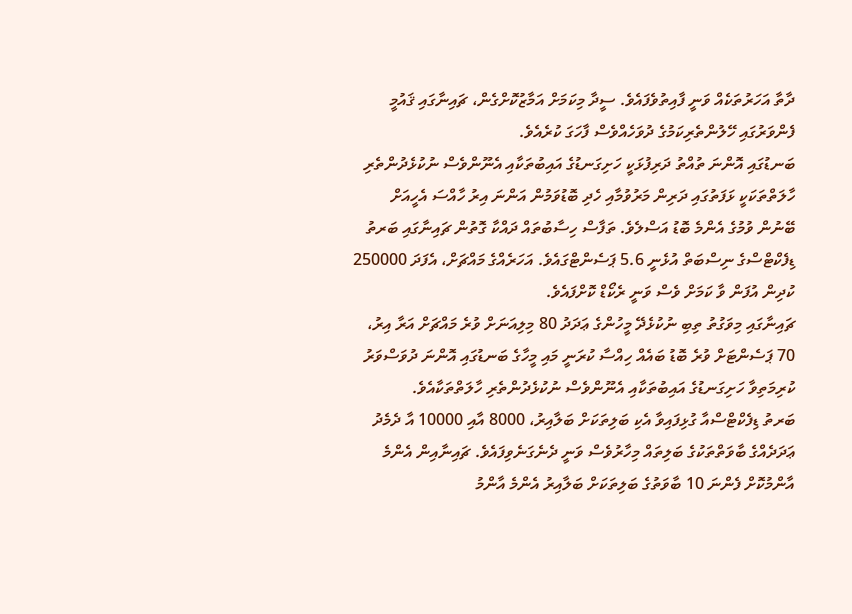ދާތާ އަހަރުތަކެއް ވަނީ ފާއިތުވެފައެވެ. ސީދާ މިކަމަށް އަމާޒުކޮށްގެން، ޗައިނާގައި ޤައުމީ ފެންވަރުގައި ހޭލުންތެރިކަމުގެ ދުވަހެއްވެސް ފާހަގަ ކުރެއެވެ.
ބަނޑުގައި އޮންނަ ތުއްތު ދަރިފުޅަކީ ހަށިގަނޑުގެ އައިބުތަކާއި އެނޫންވެސް ނުކުޅެދުންތެރި ހާލަތްތަކަކީ ޅަފަތުގައި ދަރިން މަރުވުމާއި ހެދި ބޮޑުވަމުން އަންނަ އިރު ހާއްސަ އެހީއަށް ބޭނުން ވުމުގެ އެންމެ ބޮޑު އަސްލެވެ. ތަފާސް ހިސާބުތައް ދައްކާ ގޮތުން ޗައިނާގައި ބަރތު ޑިފެކްޓްސްގެ ނިސްބަތް އުޅެނީ 5.6 ޕަސެންޓްގައެވެ. އަހަރެއްގެ މައްޗަށް، އެފަދަ 250000 ކުދިން އުފަން ވާ ކަމަށް ވެސް ވަނީ ރެކޯޑް ކޮށްފައެވެ.
ޗައިނާގައި މިވަގުތު ތިބި ނުކުޅެދޭ މީހުންގެ ޢަދަދު 80 މިލިއަނަށް ވުރެ މައްޗަށް އަރާ އިރު، 70 ޕަސެންޓަށް ވުރެ ބޮޑު ބައެއް ހިއްސާ ކުރަނީ މައި މީހާގެ ބަނޑުގައި އޮންނަ ދުވަސްވަރު ކުރިމަތިވާ ހަށިގަނޑުގެ އައިބުތަކާއި އެނޫންވެސް ނުކުޅެދުންތެރި ހާލަތްތަކާއެވެ.
ބަރތު ޑިފެކްޓްސްއާ ގުޅިފައިވާ އެކި ބަލިތަކަށް ބަލާއިރު، 8000 އާއި 10000 އާ ދެމެދު ޢަދަދެއްގެ ބާވަތްތަކުގެ ބަލިތައް މިހާރުވެސް ވަނީ ދެނެގަނެވިފައެވެ. ޗައިނާއިން އެންމެ އާންމުކޮށް ފެންނަ 10 ބާވަތުގެ ބަލިތަކަށް ބަލާއިރު އެންމެ އާންމު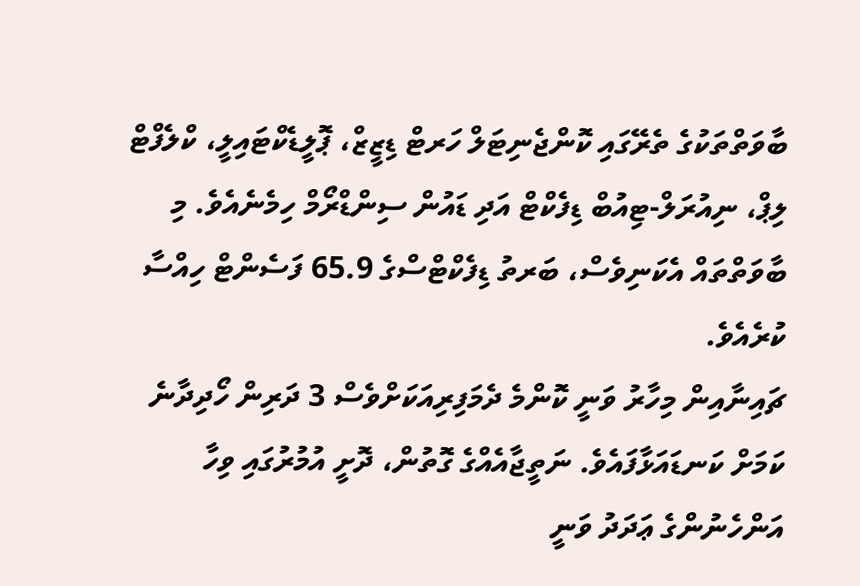ބާވަތްތަކުގެ ތެރޭގައި ކޮންޖެނިޓަލް ހަރޓް ޑިޒީޒް، ޕޮލީޑެކްޓައިލީ، ކްލެފްޓް ލިޕް، ނިއުރަލް-ޓިއުބް ޑިފެކްޓް އަދި ޑައުން ސިންޑްރޯމް ހިމެނެއެވެ. މި ބާވަތްތައް އެކަނިވެސް، ބަރތު ޑިފެކްޓްސްގެ 65.9 ފަސެންޓް ހިއްސާ ކުރެއެވެ.
ޗައިނާއިން މިހާރު ވަނީ ކޮންމެ ދެމަފިރިއަކަށްވެސް 3 ދަރިން ހޯދިދާނެ ކަމަށް ކަނޑައަޅާފައެވެ. ނަތީޖާއެއްގެ ގޮތުން، ދޮށީ އުމުރުގައި ވިހާ އަންހެނުންގެ ޢަދަދު ވަނީ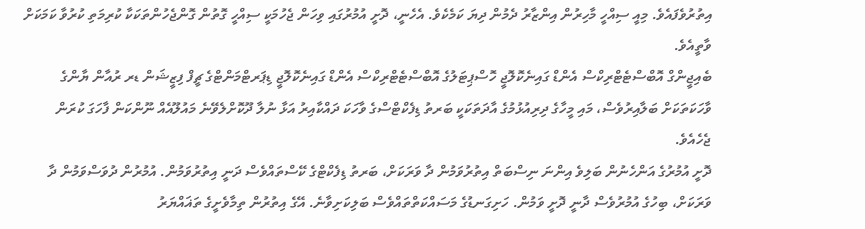އިތުރުވެފައެވެ. މިއީ ސިއްހީ މާހިރުން އިންޒާރު ދެމުން ދިޔަ ކަމެކެވެ. އެހެނީ، ދޮށީ އުމުރުގައި ވިހަން ޖެހުމަކީ ސިއްހީ ގޮތުން ގޮންޖެހުންތަކަކާ ކުރިމަތި ކުރުވާ ކަމަކަށް ވާތީއެވެ.
ބެއިޖީންގް އޮބްސްޓެޓްރިކްސް އެންޑް ގައިނެކޮލޮޖީ ހޮސްޕިޓަލުގެ އޮބްސްޓެޓްރިކްސް އެންޑް ގައިނެކޮލޮޖީ ޑިޕަރޓްމަންޓްގެ ޗީފް ފިޒީޝަން ޑރ ރުއާން ޔާންގެ ވާހަކަތަކަށް ބަލާއިރުވެސް، މައި މީހާގެ ދިރިއުޅުމުގެ އާދަތަކަކީ ބަރތު ޑިފެކްޓްސްގެ ވާހަކަ ދައްކާއިރު އަޅާ ނުލާ ދޫކޮށްލެވޭނެ މައުލޫއެއް ނޫންކަން ފާހަގަ ކުރަން ޖެހެއެވެ.
ދޮށީ އުމުރުގެ އަންހެނުން ބަލިވެ އިންނަ ނިސްބަތް އިތުރުވަމުން ދާ ވަރަކަށް، ބަރތު ޑިފެކްޓްގެ ކޭސްތައްވެސް ދަނީ އިތުރުވަމުން. އުމުރުން ދުވަސްވަމުން ދާ ވަރަކަށް، ބިހުގެ އުމުރުވެސް ދާނީ ދޮށީ ވަމުން. ހަށިގަނޑުގެ މަސައްކަތްތައްވެސް ބަލިކަށިވާނެ. އޭގެ އިތުރުން ތިމާވެށީގެ ތަޣައްޔަރު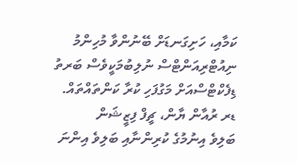ކަމާއި، ހަށިގަނޑަށް ބޭނުންވާ މުހިންމު ނިއުޓްރިއަންޓްސް ނުލިބުމަކީވެސް ބަރތު ޑިފެކްޓްސްއަށް މަގުފަހި ކުރާ ކަންތައްތައް.
ޑރ ރުއާން ޔާން، ޗީފް ފިޒީޝަން
ބަލިވެ އިނުމުގެ ކުރިންނާއި ބަލިވެ އިންނަ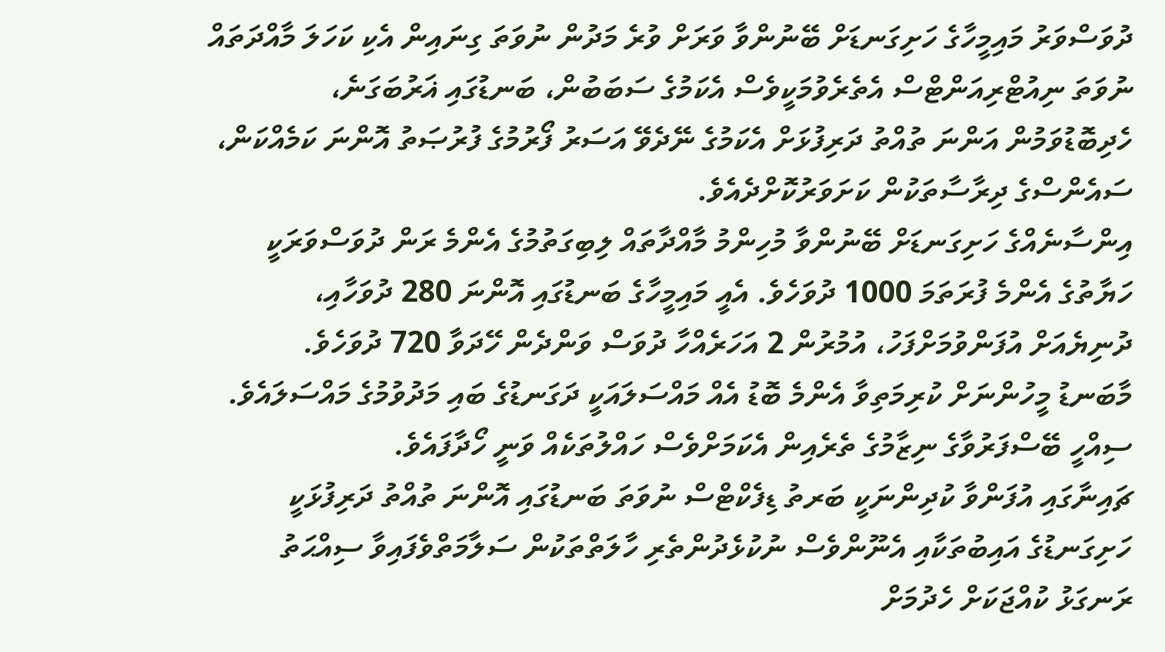ދުވަސްވަރު މައިމީހާގެ ހަށިގަނޑަށް ބޭނުންވާ ވަރަށް ވުރެ މަދުން ނުވަތަ ގިނައިން އެކި ކަހަލަ މާއްދަތައް ނުވަތަ ނިއުޓްރިއަންޓްސް އެތެރެވުމަކީވެސް އެކަމުގެ ސަބަބުން، ބަނޑުގައި ޣަރުބަގަނެ، ހެދިބޮޑުވަމުން އަންނަ ތުއްތު ދަރިފުޅަށް އެކަމުގެ ނޭދެވޭ އަސަރު ފޯރުމުގެ ފުރުޞަތު އޮންނަ ކަމެއްކަން، ސައެންސްގެ ދިރާސާތަކުން ކަށަވަރުކޮށްދެއެވެ.
އިންސާނެއްގެ ހަށިގަނޑަށް ބޭނުންވާ މުހިންމު މާއްދާތައް ލިބިގަތުމުގެ އެންމެ ރަން ދުވަސްވަރަކީ ހަޔާތުގެ އެންމެ ފުރަތަމަ 1000 ދުވަހެވެ. އެއީ މައިމީހާގެ ބަނޑުގައި އޮންނަ 280 ދުވަހާއި، ދުނިޔެއަށް އުފަންވުމަށްފަހު، އުމުރުން 2 އަހަރެއްހާ ދުވަސް ވަންދެން ހޭދަވާ 720 ދުވަހެވެ.
މާބަނޑު މީހުންނަށް ކުރިމަތިވާ އެންމެ ބޮޑު އެއް މައްސަލައަކީ ދަގަނޑުގެ ބައި މަދުވުމުގެ މައްސަލައެވެ. ސިއްހީ ބޭސްފަރުވާގެ ނިޒާމުގެ ތެރެއިން އެކަމަށްވެސް ހައްލުތަކެއް ވަނީ ހޯދާފައެވެ.
ޗައިނާގައި އުފަންވާ ކުދިންނަކީ ބަރތު ޑިފެކްޓްސް ނުވަތަ ބަނޑުގައި އޮންނަ ތުއްތު ދަރިފުޅަކީ ހަށިގަނޑުގެ އައިބުތަކާއި އެނޫންވެސް ނުކުޅެދުންތެރި ހާލަތްތަކުން ސަލާމަތްވެފައިވާ ސިއްޙަތު ރަނގަޅު ކުއްޖަކަށް ހެދުމަށް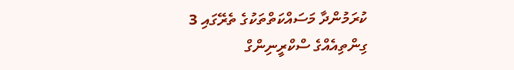ކުރަމުންދާ މަސައްކަތްތަކުގެ ތެރޭގައި 3 ގިންތިއެއްގެ ސްކްރީނިންގް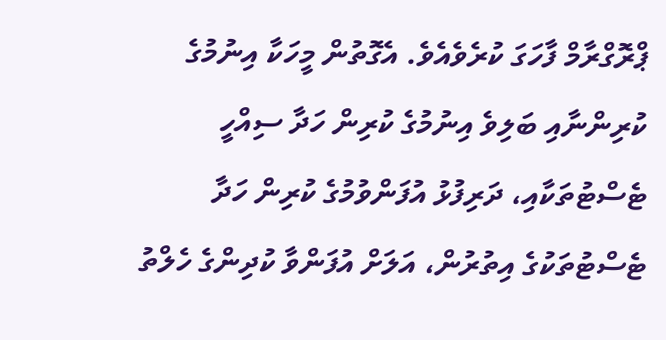ޕްރޮގްރާމް ފާހަގަ ކުރެވެއެވެ. އެގޮތުން މީހަކާ އިނުމުގެ ކުރިންނާއި ބަލިވެ އިނުމުގެ ކުރިން ހަދާ ސިއްހީ ޓެސްޓުތަކާއި، ދަރިފުޅު އުފަންވުމުގެ ކުރިން ހަދާ ޓެސްޓުތަކުގެ އިތުރުން، އަލަށް އުފަންވާ ކުދިންގެ ހެލްތު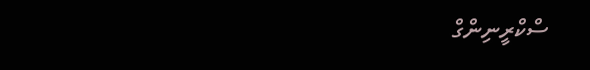ސްކްރީނިންގް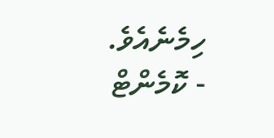ހިމެނެއެވެ.
- ކޮމެންޓް